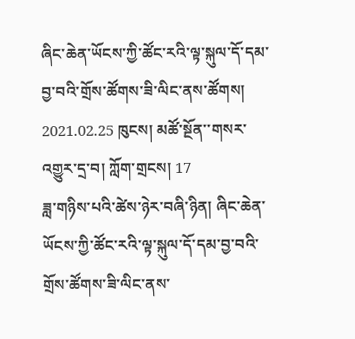ཞིང་ཆེན་ཡོངས་ཀྱི་ཚོང་རའི་ལྟ་སྐུལ་དོ་དམ་བྱ་བའི་གྲོས་ཚོགས་ཟི་ལིང་ནས་ཚོགས།
2021.02.25 ཁུངས། མཚོ་སྔོན་་གསར་འགྱུར་དྲ་བ། ཀློག་གྲངས། 17
ཟླ་གཉིས་པའི་ཚེས་ཉེར་བཞི་ཉིན། ཞིང་ཆེན་ཡོངས་ཀྱི་ཚོང་རའི་ལྟ་སྐུལ་དོ་དམ་བྱ་བའི་གྲོས་ཚོགས་ཟི་ལིང་ནས་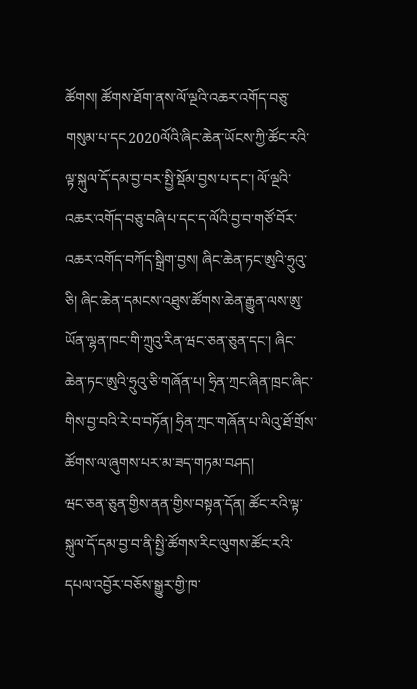ཚོགས། ཚོགས་ཐོག་ནས་ལོ་ལྔའི་འཆར་འགོད་བཅུ་གསུམ་པ་དང2020ལོའི་ཞིང་ཆེན་ཡོངས་ཀྱི་ཚོང་རའི་ལྟ་སྐུལ་དོ་དམ་བྱ་བར་སྤྱི་སྡོམ་བྱས་པ་དང་། ལོ་ལྔའི་འཆར་འགོད་བཅུ་བཞི་པ་དང་ད་ལོའི་བྱ་བ་གཙོ་བོར་འཆར་འགོད་བཀོད་སྒྲིག་བྱས། ཞིང་ཆེན་ཏང་ཨུའི་ཧྲུའུ་ཅི། ཞིང་ཆེན་དམངས་འཐུས་ཚོགས་ཆེན་རྒྱུན་ལས་ཨུ་ཡོན་ལྷན་ཁང་གི་ཀྲུའུ་རིན་ཝང་ཅན་ཅུན་དང་། ཞིང་ཆེན་ཏང་ཨུའི་ཧྲུའུ་ཅི་གཞོན་པ། ཧྲིན་ཀྲང་ཞིན་ཁྲང་ཞིང་གིས་བྱ་བའི་རེ་བ་བཏོན། ཧྲིན་ཀྲང་གཞོན་པ་ལིའུ་ཐོ་གྲོས་ཚོགས་ལ་ཞུགས་པར་མ་ཟད་གཏམ་བཤད།
ཝང་ཅན་ཅུན་གྱིས་ནན་གྱིས་བསྟན་དོན། ཚོང་རའི་ལྟ་སྐུལ་དོ་དམ་བྱ་བ་ནི་སྤྱི་ཚོགས་རིང་ལུགས་ཚོང་རའི་དཔལ་འབྱོར་བཅོས་སྒྱུར་གྱི་ཁ་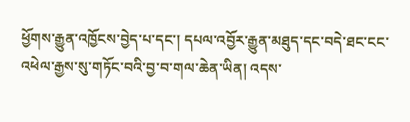ཕྱོགས་རྒྱུན་འཁྱོངས་བྱེད་པ་དང་། དཔལ་འབྱོར་རྒྱུན་མཐུད་དང་བདེ་ཐང་ངང་འཕེལ་རྒྱས་སུ་གཏོང་བའི་བྱ་བ་གལ་ཆེན་ཡིན། འདས་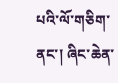པའི་ལོ་གཅིག་ནང་། ཞིང་ཆེན་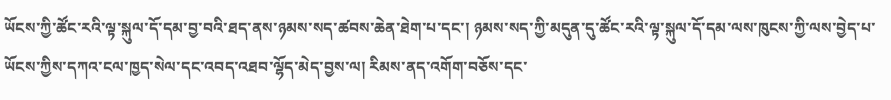ཡོངས་ཀྱི་ཚོང་རའི་ལྟ་སྐུལ་དོ་དམ་བྱ་བའི་ཐད་ནས་ཉམས་སད་ཚབས་ཆེན་ཐེག་པ་དང་། ཉམས་སད་ཀྱི་མདུན་དུ་ཚོང་རའི་ལྟ་སྐུལ་དོ་དམ་ལས་ཁུངས་ཀྱི་ལས་བྱེད་པ་ཡོངས་ཀྱིས་དཀའ་ངལ་ཁྱད་སེལ་དང་འབད་འཐབ་ལྷོད་མེད་བྱས་ལ། རིམས་ནད་འགོག་བཅོས་དང་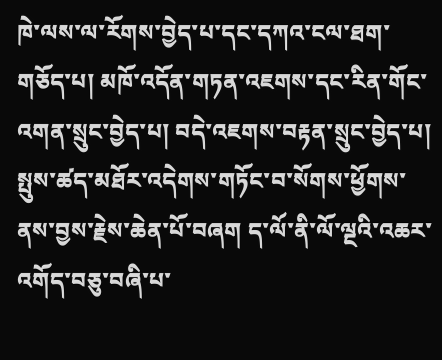ཁེ་ལས་ལ་རོགས་བྱེད་པ་དང་དཀའ་ངལ་ཐག་གཅོད་པ། མཁོ་འདོན་གཏན་འཇགས་དང་རིན་གོང་འགན་སྲུང་བྱེད་པ། བདེ་འཇགས་བརྟན་སྲུང་བྱེད་པ། སྤུས་ཚད་མཐོར་འདེགས་གཏོང་བ་སོགས་ཕྱོགས་ནས་བྱས་རྗེས་ཆེན་པོ་བཞག ད་ལོ་ནི་ལོ་ལྔའི་འཆར་འགོད་བཅུ་བཞི་པ་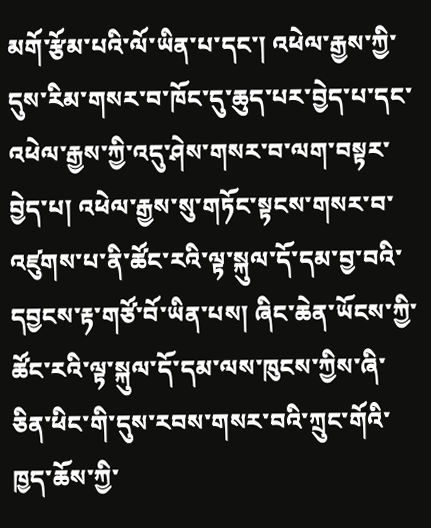མགོ་རྩོམ་པའི་ལོ་ཡིན་པ་དང་། འཕེལ་རྒྱས་ཀྱི་དུས་རིམ་གསར་བ་ཁོང་དུ་ཆུད་པར་བྱེད་པ་དང་འཕེལ་རྒྱས་ཀྱི་འདུ་ཤེས་གསར་བ་ལག་བསྟར་བྱེད་པ། འཕེལ་རྒྱས་སུ་གཏོང་སྟངས་གསར་བ་འཛུགས་པ་ནི་ཚོང་རའི་ལྟ་སྐུལ་དོ་དམ་བྱ་བའི་དབྱངས་རྟ་གཙོ་བོ་ཡིན་པས། ཞིང་ཆེན་ཡོངས་ཀྱི་ཚོང་རའི་ལྟ་སྐུལ་དོ་དམ་ལས་ཁུངས་ཀྱིས་ཞི་ཅིན་ཕིང་གི་དུས་རབས་གསར་བའི་ཀྲུང་གོའི་ཁྱད་ཆོས་ཀྱི་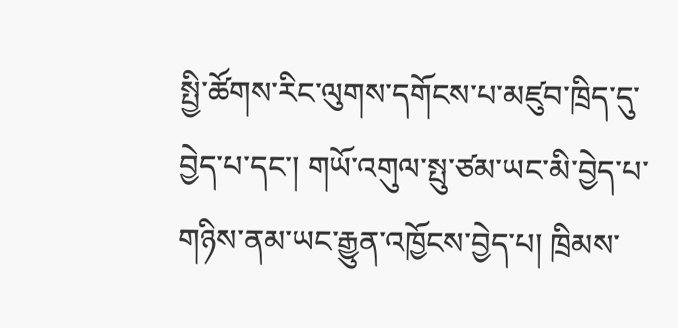སྤྱི་ཚོགས་རིང་ལུགས་དགོངས་པ་མཛུབ་ཁྲིད་དུ་བྱེད་པ་དང་། གཡོ་འགུལ་སྤུ་ཙམ་ཡང་མི་བྱེད་པ་གཉིས་ནམ་ཡང་རྒྱུན་འཁྱོངས་བྱེད་པ། ཁྲིམས་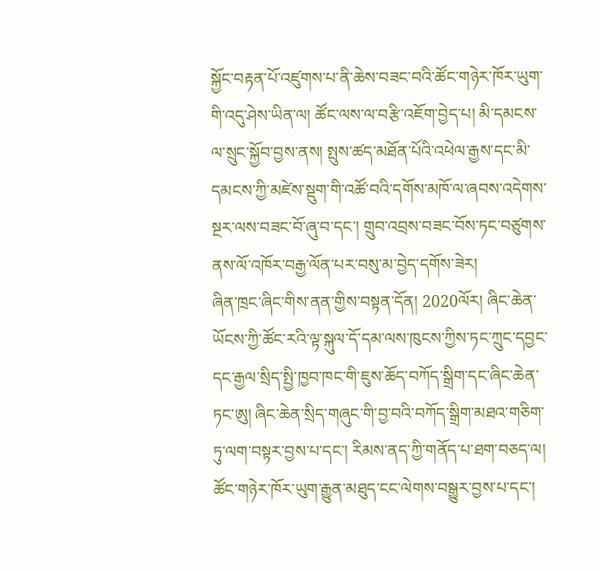སྐྱོང་བརྟན་པོ་འཛུགས་པ་ནི་ཆེས་བཟང་བའི་ཚོང་གཉེར་ཁོར་ཡུག་གི་འདུ་ཤེས་ཡིན་ལ། ཚོང་ལས་ལ་བརྩི་འཇོག་བྱེད་པ། མི་དམངས་ལ་སྲུང་སྐྱོབ་བྱས་ནས། སྤུས་ཚད་མཐོན་པོའི་འཕེལ་རྒྱས་དང་མི་དམངས་ཀྱི་མཛེས་སྡུག་གི་འཚོ་བའི་དགོས་མཁོ་ལ་ཞབས་འདེགས་སྔར་ལས་བཟང་བོ་ཞུ་བ་དང་། གྲུབ་འབྲས་བཟང་བོས་ཏང་བཙུགས་ནས་ལོ་འཁོར་བརྒྱ་ལོན་པར་བསུ་མ་བྱེད་དགོས་ཟེར།
ཞིན་ཁྲང་ཞིང་གིས་ནན་གྱིས་བསྟན་དོན། 2020ལོར། ཞིང་ཆེན་ཡོངས་ཀྱི་ཚོང་རའི་ལྟ་སྐུལ་དོ་དམ་ལས་ཁུངས་ཀྱིས་ཏང་ཀྲུང་དབྱང་དང་རྒྱལ་སྲིད་སྤྱི་ཁྱབ་ཁང་གི་ཇུས་ཆོད་བཀོད་སྒྲིག་དང་ཞིང་ཆེན་ཏང་ཨུ། ཞིང་ཆེན་སྲིད་གཞུང་གི་བྱ་བའི་བཀོད་སྒྲིག་མཐའ་གཅིག་ཏུ་ལག་བསྟར་བྱས་པ་དང་། རིམས་ནད་ཀྱི་གནོད་པ་ཐག་བཅད་ལ། ཚོང་གཉེར་ཁོར་ཡུག་རྒྱུན་མཐུད་ངང་ལེགས་བསྒྱུར་བྱས་པ་དང་།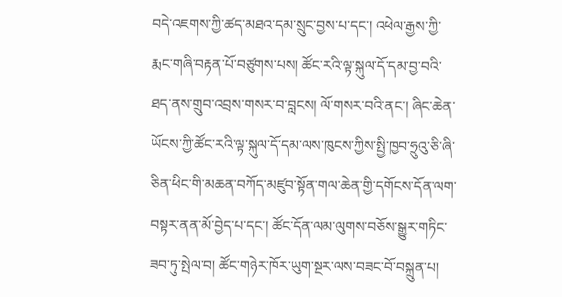བདེ་འཇགས་ཀྱི་ཚད་མཐའ་དམ་སྲུང་བྱས་པ་དང་། འཕེལ་རྒྱས་ཀྱི་རྨང་གཞི་བརྟན་པོ་བཙུགས་པས། ཚོང་རའི་ལྟ་སྐུལ་དོ་དམ་བྱ་བའི་ཐད་ནས་གྲུབ་འབྲས་གསར་བ་བླངས། ལོ་གསར་བའི་ནང་། ཞིང་ཆེན་ཡོངས་ཀྱི་ཚོང་རའི་ལྟ་སྐུལ་དོ་དམ་ལས་ཁུངས་ཀྱིས་སྤྱི་ཁྱབ་ཧྲུའུ་ཅི་ཞི་ཅིན་ཕིང་གི་མཆན་བཀོད་མཛུབ་སྟོན་གལ་ཆེན་གྱི་དགོངས་དོན་ལག་བསྟར་ནན་མོ་བྱེད་པ་དང་། ཚོང་དོན་ལམ་ལུགས་བཅོས་སྒྱུར་གཏིང་ཟབ་ཏུ་སྤེལ་བ། ཚོང་གཉེར་ཁོར་ཡུག་སྔར་ལས་བཟང་བོ་བསྐྲུན་པ།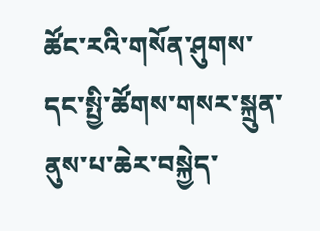ཚོང་རའི་གསོན་ཤུགས་དང་སྤྱི་ཚོགས་གསར་སྐྲུན་ནུས་པ་ཆེར་བསྐྱེད་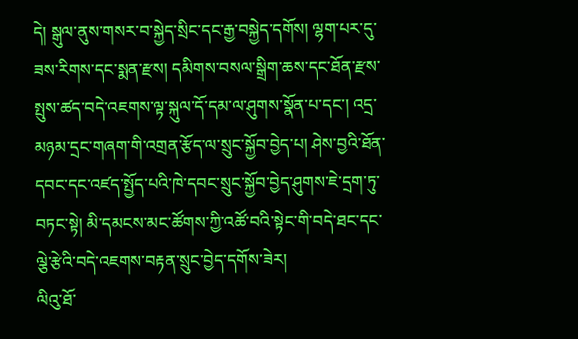དེ། སྒུལ་ནུས་གསར་བ་སྐྱེད་སྲིང་དང་རྒྱ་བསྐྱེད་དགོས། ལྷག་པར་དུ་ཟས་རིགས་དང་སྨན་རྫས། དམིགས་བསལ་སྒྲིག་ཆས་དང་ཐོན་རྫས་སྤུས་ཚད་བདེ་འཇགས་ལྟ་སྐུལ་དོ་དམ་ལ་ཤུགས་སྣོན་པ་དང་། འདྲ་མཉམ་དྲང་གཞག་གི་འགྲན་རྩོད་ལ་སྲུང་སྐྱོབ་བྱེད་པ། ཤེས་བྱའི་ཐོན་དབང་དང་འཛད་སྤྱོད་པའི་ཁེ་དབང་སྲུང་སྐྱོབ་བྱེད་ཤུགས་ཇེ་དྲག་ཏུ་བཏང་སྟེ། མི་དམངས་མང་ཚོགས་ཀྱི་འཚོ་བའི་སྟེང་གི་བདེ་ཐང་དང་ལྕེ་རྩེའི་བདེ་འཇགས་བརྟན་སྲུང་བྱེད་དགོས་ཟེར།
ལིའུ་ཐོ་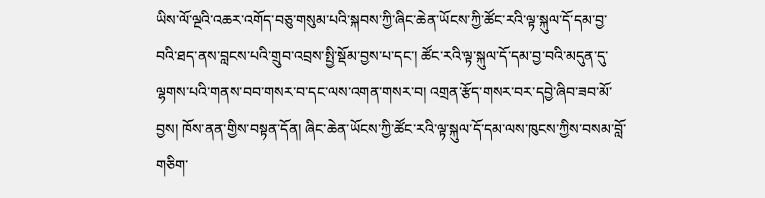ཡིས་ལོ་ལྔའི་འཆར་འགོད་བཅུ་གསུམ་པའི་སྐབས་ཀྱི་ཞིང་ཆེན་ཡོངས་ཀྱི་ཚོང་རའི་ལྟ་སྐུལ་དོ་དམ་བྱ་བའི་ཐད་ནས་བླངས་པའི་གྲུབ་འབྲས་སྤྱི་སྡོམ་བྱས་པ་དང་། ཚོང་རའི་ལྟ་སྐུལ་དོ་དམ་བྱ་བའི་མདུན་དུ་ལྷགས་པའི་གནས་བབ་གསར་བ་དང་ལས་འགན་གསར་བ། འགྲན་རྩོད་གསར་བར་དབྱེ་ཞིབ་ཟབ་མོ་བྱས། ཁོས་ནན་གྱིས་བསྟན་དོན། ཞིང་ཆེན་ཡོངས་ཀྱི་ཚོང་རའི་ལྟ་སྐུལ་དོ་དམ་ལས་ཁུངས་ཀྱིས་བསམ་བློ་གཅིག་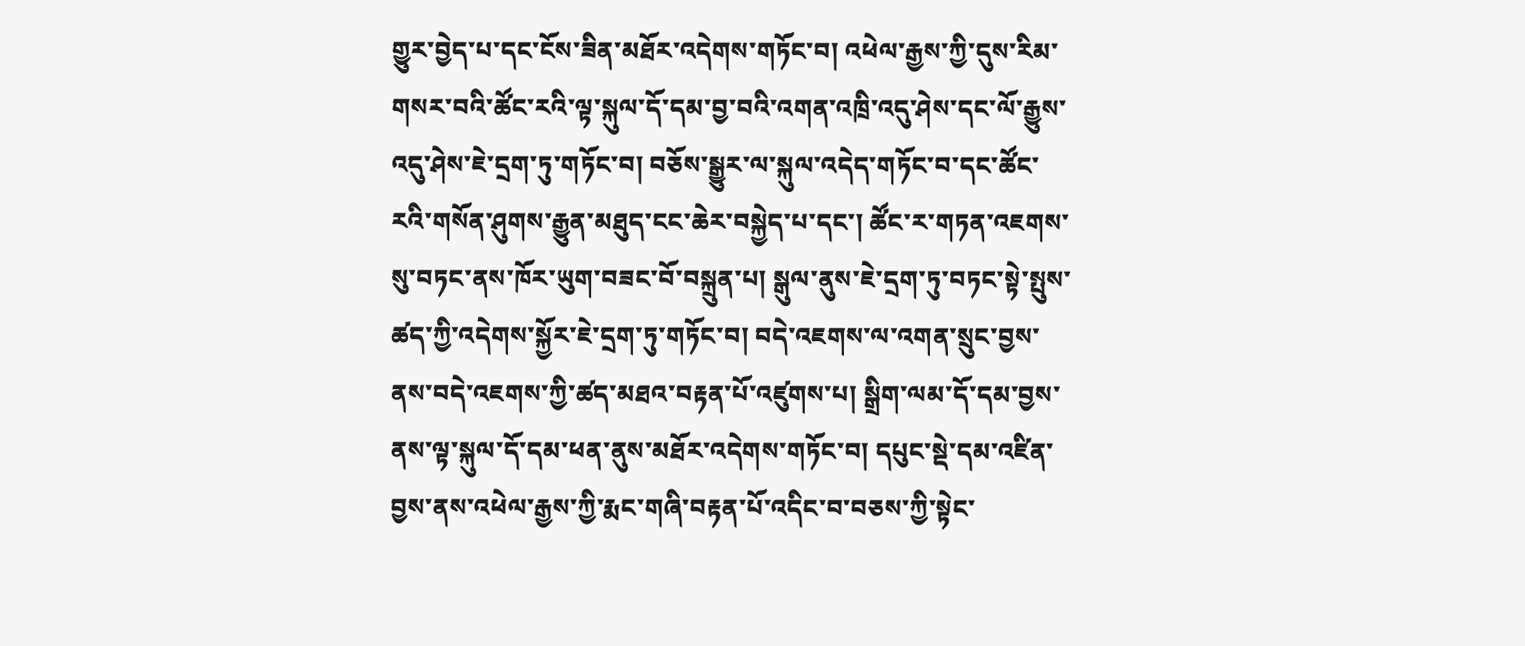གྱུར་བྱེད་པ་དང་ངོས་ཟིན་མཐོར་འདེགས་གཏོང་བ། འཕེལ་རྒྱས་ཀྱི་དུས་རིམ་གསར་བའི་ཚོང་རའི་ལྟ་སྐུལ་དོ་དམ་བྱ་བའི་འགན་འཁྲི་འདུ་ཤེས་དང་ལོ་རྒྱུས་འདུ་ཤེས་ཇེ་དྲག་ཏུ་གཏོང་བ། བཅོས་སྒྱུར་ལ་སྐུལ་འདེད་གཏོང་བ་དང་ཚོང་རའི་གསོན་ཤུགས་རྒྱུན་མཐུད་ངང་ཆེར་བསྐྱེད་པ་དང་། ཚོང་ར་གཏན་འཇགས་སུ་བཏང་ནས་ཁོར་ཡུག་བཟང་བོ་བསྐྲུན་པ། སྒུལ་ནུས་ཇེ་དྲག་ཏུ་བཏང་སྟེ་སྤུས་ཚད་ཀྱི་འདེགས་སྐྱོར་ཇེ་དྲག་ཏུ་གཏོང་བ། བདེ་འཇགས་ལ་འགན་སྲུང་བྱས་ནས་བདེ་འཇགས་ཀྱི་ཚད་མཐའ་བརྟན་པོ་འཛུགས་པ། སྒྲིག་ལམ་དོ་དམ་བྱས་ནས་ལྟ་སྐུལ་དོ་དམ་ཕན་ནུས་མཐོར་འདེགས་གཏོང་བ། དཔུང་སྡེ་དམ་འཛིན་བྱས་ནས་འཕེལ་རྒྱས་ཀྱི་རྨང་གཞི་བརྟན་པོ་འདིང་བ་བཅས་ཀྱི་སྟེང་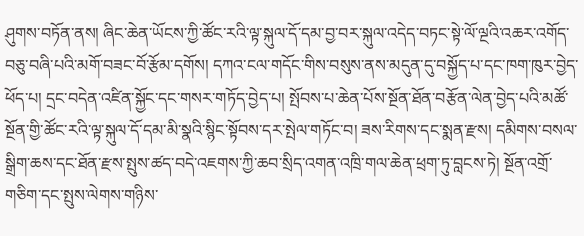ཤུགས་བཏོན་ནས། ཞིང་ཆེན་ཡོངས་ཀྱི་ཚོང་རའི་ལྟ་སྐུལ་དོ་དམ་བྱ་བར་སྐུལ་འདེད་བཏང་སྟེ་ལོ་ལྔའི་འཆར་འགོད་བཅུ་བཞི་པའི་མགོ་བཟང་བོ་རྩོམ་དགོས། དཀའ་ངལ་གདོང་གིས་བསུས་ནས་མདུན་དུ་བསྐྱོད་པ་དང་ཁག་ཁུར་བྱེད་ཕོད་པ། དྲང་བདེན་འཛིན་སྐྱོང་དང་གསར་གཏོད་བྱེད་པ། སྤོབས་པ་ཆེན་པོས་སྔོན་ཐོན་བརྩོན་ལེན་བྱེད་པའི་མཚོ་སྔོན་གྱི་ཚོང་རའི་ལྟ་སྐུལ་དོ་དམ་མི་སྣའི་སྙིང་སྟོབས་དར་སྤེལ་གཏོང་བ། ཟས་རིགས་དང་སྨན་རྫས། དམིགས་བསལ་སྒྲིག་ཆས་དང་ཐོན་རྫས་སྤུས་ཚད་བདེ་འཇགས་ཀྱི་ཆབ་སྲིད་འགན་འཁྲི་གལ་ཆེན་ཕྲག་ཏུ་བླངས་ཏེ། སྔོན་འགྲོ་གཅིག་དང་སྤུས་ལེགས་གཉིས་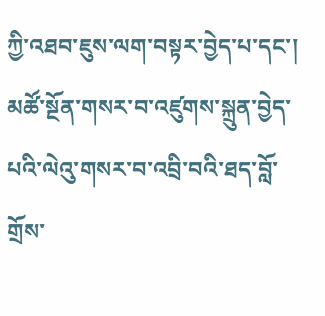ཀྱི་འཐབ་ཇུས་ལག་བསྟར་བྱེད་པ་དང་། མཚོ་སྔོན་གསར་བ་འཛུགས་སྐྲུན་བྱེད་པའི་ལེའུ་གསར་བ་འབྲི་བའི་ཐད་བློ་གྲོས་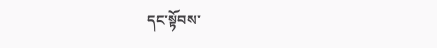དང་སྟོབས་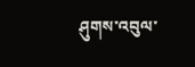ཤུགས་འབུལ་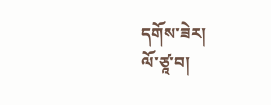དགོས་ཟེར།
ལོ་ཙཱ་བ།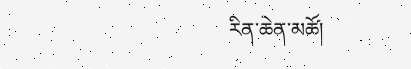རིན་ཆེན་མཚོ།